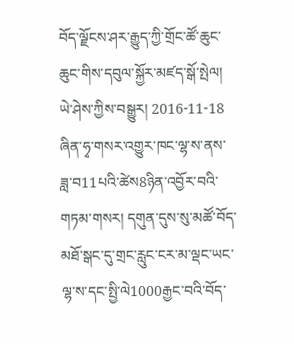བོད་ལྗོངས་ཤར་རྒྱུད་ཀྱི་གྲོང་ཚོ་ཆུང་ཆུང་གིས་དབུལ་སྐྱོར་མཛད་སྒོ་སྤེལ།
ཡེ་ཤེས་ཀྱིས་བསྒྱུར། 2016-11-18
ཞིན་ཧྭ་གསར་འགྱུར་ཁང་ལྷ་ས་ནས་ཟླ་བ11པའི་ཚེས8ཉིན་འབྱོར་བའི་གཏམ་གསར། དགུན་དུས་སུ་མཚོ་བོད་མཐོ་སྒང་དུ་གྲང་རླུང་ངར་མ་ལྡང་ཡང་ལྷ་ས་དང་སྤྱི་ལེ1000རྒྱང་བའི་བོད་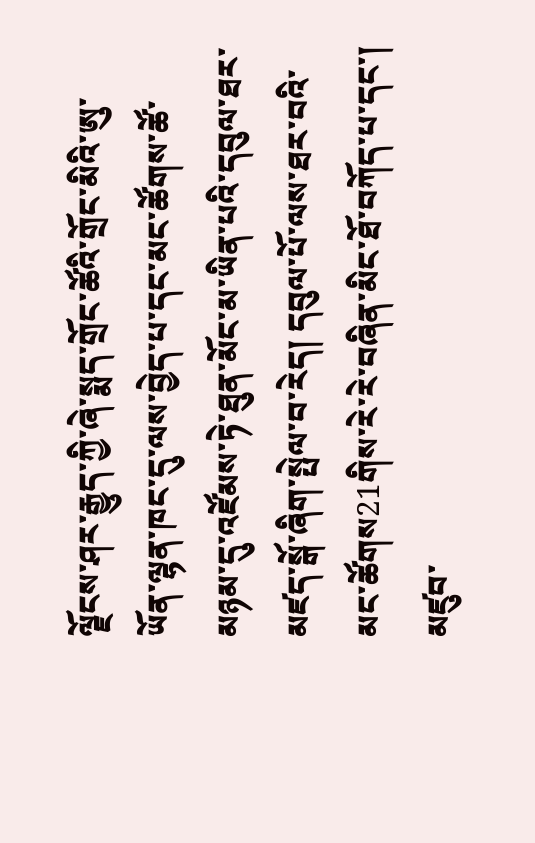ལྗོངས་ཤར་རྒྱུད་ཀྱི་ཞེ་སྨད་གྲོང་ཚོའི་གྲོང་མིའི་ཨུ་ཡོན་ལྷན་ཁང་དུ་ལས་བྱེད་པ་དང་མང་ཚོགས་ཚོ་མཉམ་དུ་འཛོམས་ཏེ་ཐུན་མོང་མ་ཡིན་པའི་དབུལ་ཐར་མཛད་སྒོ་ཞིག་སྤེལ་བ་རེད། དབུལ་པོ་ལས་ཐར་བའི་མང་ཚོགས21གིས་རེ་རེ་བཞིན་མིང་ཐོ་བཀོད་པ་དང་། མཛུབ་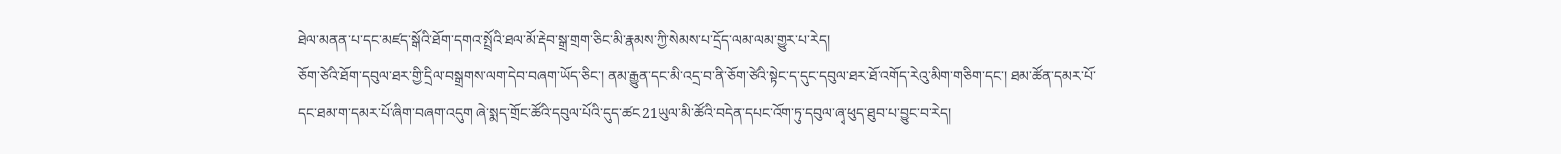ཐེལ་མནན་པ་དང་མཛད་སྒོའི་ཐོག་དགའ་སྤྲོའི་ཐལ་མོ་རྡེབ་སྒྲ་གྲག་ཅིང་མི་རྣམས་ཀྱི་སེམས་པ་དྲོད་ལམ་ལམ་གྱུར་པ་རེད།
ཅོག་ཙེའི་ཐོག་དབུལ་ཐར་གྱི་དྲིལ་བསྒྲགས་ལག་དེབ་བཞག་ཡོད་ཅིང་། ནམ་རྒྱུན་དང་མི་འདྲ་བ་ནི་ཅོག་ཙེའི་སྟེང་ད་དུང་དབུལ་ཐར་ཐོ་འགོད་རེའུ་མིག་གཅིག་དང་། ཐམ་ཚོན་དམར་པོ་དང་ཐམ་ག་དམར་པོ་ཞིག་བཞག་འདུག ཞེ་སྨད་གྲོང་ཚོའི་དབུལ་པོའི་དུད་ཚང21ཡུལ་མི་ཚོའི་བདེན་དཔང་འོག་ཏུ་དབུལ་ཞྭ་ཕུད་ཐུབ་པ་བྱུང་བ་རེད།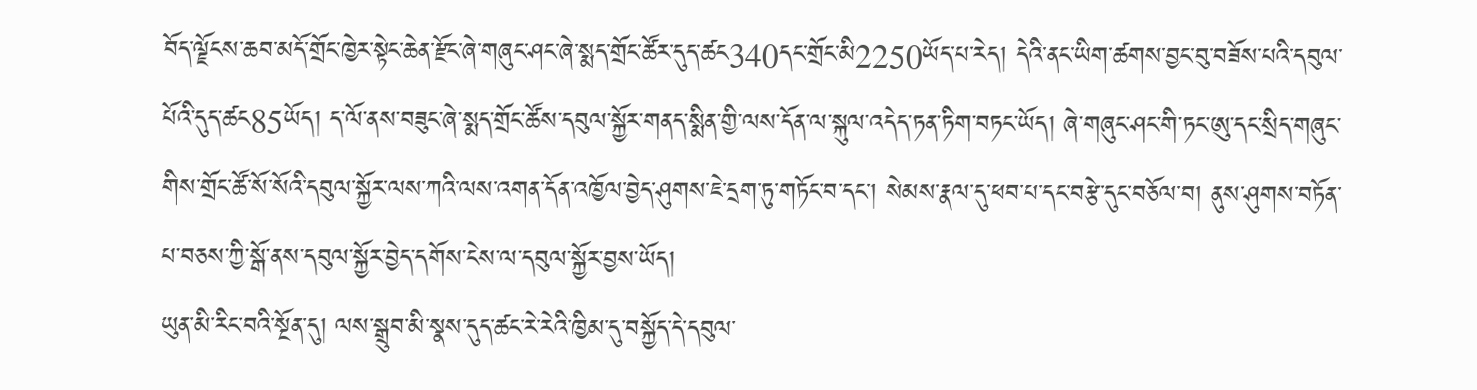བོད་ལྗོངས་ཆབ་མདོ་གྲོང་ཁྱེར་སྟེང་ཆེན་རྫོང་ཞེ་གཞུང་ཤང་ཞེ་སྨད་གྲོང་ཚོར་དུད་ཚང340དང་གྲོང་མི2250ཡོད་པ་རེད། དེའི་ནང་ཡིག་ཚགས་བྱང་བུ་བཟོས་པའི་དབུལ་པོའི་དུད་ཚང85ཡོད། ད་ལོ་ནས་བཟུང་ཞེ་སྨད་གྲོང་ཚོས་དབུལ་སྐྱོར་གནད་སྨིན་གྱི་ལས་དོན་ལ་སྐུལ་འདེད་ཏན་ཏིག་བཏང་ཡོད། ཞེ་གཞུང་ཤང་གི་ཏང་ཨུ་དང་སྲིད་གཞུང་གིས་གྲོང་ཚོ་སོ་སོའི་དབུལ་སྐྱོར་ལས་ཀའི་ལས་འགན་དོན་འཁྱོལ་བྱེད་ཤུགས་ཇེ་དྲག་ཏུ་གཏོང་བ་དང་། སེམས་རྣལ་དུ་ཕབ་པ་དང་བརྩེ་དུང་བཅོལ་བ། ནུས་ཤུགས་བཏོན་པ་བཅས་ཀྱི་སྒོ་ནས་དབུལ་སྐྱོར་བྱེད་དགོས་ངེས་ལ་དབུལ་སྐྱོར་བྱས་ཡོད།
ཡུན་མི་རིང་བའི་སྔོན་དུ། ལས་སྒྲུབ་མི་སྣས་དུད་ཚང་རེ་རེའི་ཁྱིམ་དུ་བསྐྱོད་དེ་དབུལ་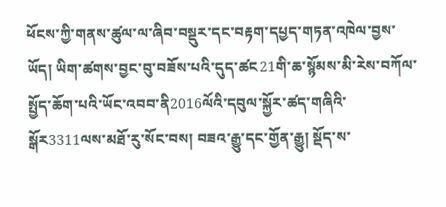ཕོངས་ཀྱི་གནས་ཚུལ་ལ་ཞིབ་བསྡུར་དང་བརྟག་དཔྱད་གཏན་འཁེལ་བྱས་ཡོད། ཡིག་ཚགས་བྱང་བུ་བཟོས་པའི་དུད་ཚང21གི་ཆ་སྙོམས་མི་རེས་བཀོལ་སྤྱོད་ཆོག་པའི་ཡོང་འབབ་ནི2016ལོའི་དབུལ་སྐྱོར་ཚད་གཞིའི་སྒོར3311ལས་མཐོ་རུ་སོང་བས། བཟའ་རྒྱུ་དང་གྱོན་རྒྱུ། སྡོད་ས་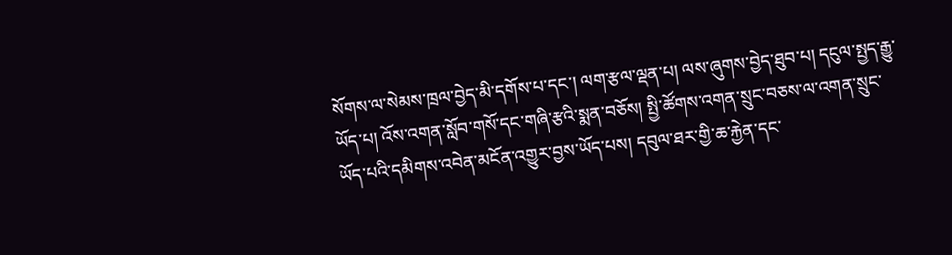སོགས་ལ་སེམས་ཁྲལ་བྱེད་མི་དགོས་པ་དང་། ལག་རྩལ་ལྡན་པ། ལས་ཞུགས་བྱེད་ཐུབ་པ། དངུལ་སྤྱད་རྒྱུ་ཡོད་པ། འོས་འགན་སློབ་གསོ་དང་གཞི་རྩའི་སྨན་བཅོས། སྤྱི་ཚོགས་འགན་སྲུང་བཅས་ལ་འགན་སྲུང་ཡོད་པའི་དམིགས་འབེན་མངོན་འགྱུར་བྱས་ཡོད་པས། དབུལ་ཐར་གྱི་ཆ་རྐྱེན་དང་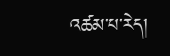འཚམ་པ་རེད།